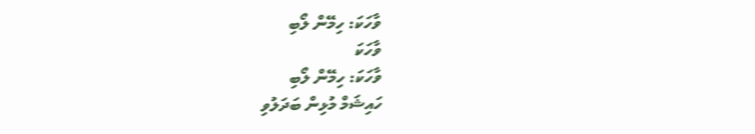ވާހަކަ: ހިމޭން ލޯބި
ވާހަކަ
ވާހަކަ: ހިމޭން ލޯބި
ހައިޝަމް މުޅިން ބަދަލުވި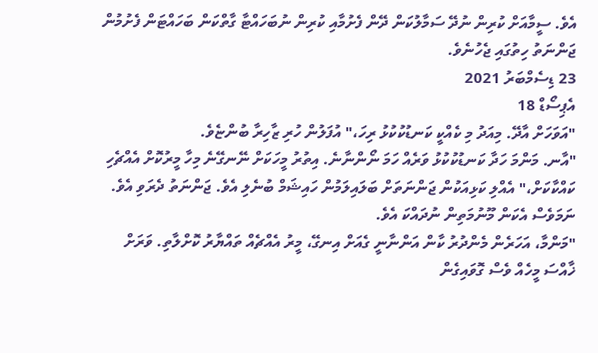އެވެ. ސީމާއަށް ކުރިން ނުދޭ ސަމާލުކަން ދޭން ފެށުމާއި ކުރިން ނުބަހައްޓާ ގާތްކަން ބަހައްޓަން ފެށުމުން ޖަންނަތު ހިތުގައި ޖެހުނެވެ.
23 ޑިސެމްބަރު 2021
އެޕިސޯޑް 18
"އަވަހަށް އާދޭ. މިއަދު މި ކެއްކީ ކަނޑުކުކުޅު ރިހަ،" އުފަލުން ހުރި ޒާހިރާ ބުންޏެވެ.
"އާނ. މަންމަ ހަދާ ކަނޑުކުކުޅު ވަރެއް ހަމަ ނޯންނާނެ. އިތުރު މީހަކަށް ނޭނގޭނެ މިހާ މީރުކޮށް އެއްޗެހި ކައްކާކަށް،" އެއްލި ކަޅިއަކުން ޖަންނަތަށް ބަލައިލަމުން ހައިޝަމް ބުނެލި އެވެ. ޖަންނަތު ދެރަވި އެވެ. ނަމަވެސް އެކަން މޫނުމަތިން ނުދައްކަ އެވެ.
"މަންމާ، އަހަރެން މެންދުރު ކާން އަންނާނީ ގެއަށް އިނގޭ، މީރު އެއްޗެއް ތައްޔާރު ކޮށްލާތި. ވަރަށް ޚާއްސަ މީހެއް ވެސް ގޮވައިގެން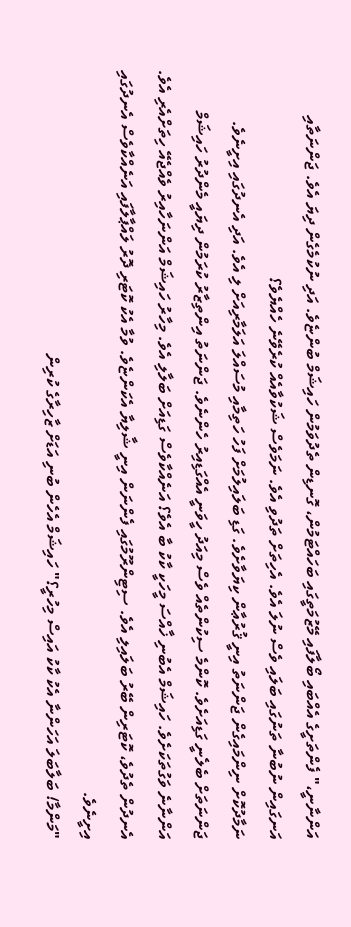އަންނާނީ،" ފެންތަށީގެ އެއްބައި ބޯލާފައި މޭޒުމަތީގައި ބަހައްޓަމުން، ގޮނޑިން ތެދުވަމުން ހައިޝަމް ބުންޏެވެ. އަދި ނުކުމެގެން ދިޔަ އެވެ. ޖަންނަތާއި އަނގައިން ނުބުނާ ތަނުގައި ބަލައި ވެސް ނުލަ އެވެ. އެހިތަށް ތަދުވި އެވެ. ނަމަވެސް ޝަކުވާއެއް ކުރެވޭނެ ހެއްޔެވެ؟
ނަމާދުކޮށް ނިންމައިގެން ޖަންނަތު އިނީ ޤުރުޢާން ކިޔަވާށެވެ. ގަޑި ބަލައިލުމަށް ފަހު ހަތިމާއި މުސައްލަ އަލަމާރިއަށް ލި އެވެ. އަދި އެނދުގައި އިށީނެވެ. ޖަންނަތަށް ބެލެނީ ގަޑިއަށެވެ. ކޮންމެ ސިކުންތެއް ވެސް މިއަދު ހީވަނީ އެއްގަޑިއިރު ހެންނެވެ. ޖަންނަތު އިންތިޒާރު ކުރަމުން ދިޔައީ މެންދުރު ހައިޝަމް އަންނާނެ ވަގުތަކަށެވެ. ހައިޝަމް އެބުނި ޚާއްސަ މީހަކީ ކާކު ބާ އެވެ؟ އަނެއްކާވެސް ގަޑިއަށް ބަލާލި އެވެ. މިހާރު ހައިޝަމް އަންނަހާއިރު ވެއްޖެއޭ ހިތަށްއެރި އެވެ. އެނދުން ތެދުވެ، ކޮޓަރިން ބޭރު ބަލައިލި އެވެ. ސިޓިންރޫމުގައި ފެންނަން އިނީ ޝާލިޔާ އެކަންޏެވެ. ވުމާ އެކު ކޮޓަރި ދޮރު ލައްޕާލާފައި އަނެއްކާވެސް އެނދުގައި އިށީނެވެ.
"މަންމާ! ބަލާބަލަ އަހަންނާ އެކު ކާކު އައިސް މިހުރީ؟" ހައިޝަމް އެހެން ބުނި އަޑަށް ޒާހިރާގެ ކުރިން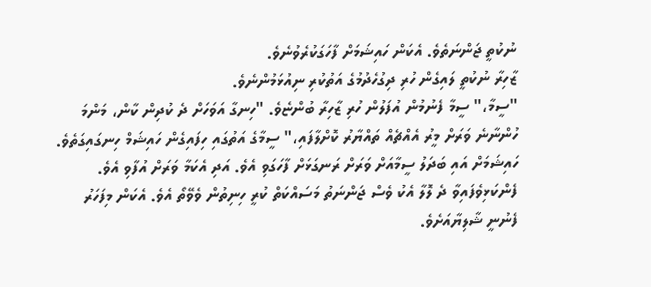ނުކުތީ ޖަންނަތެވެ. އެކަން ހައިޝަމަށް ފާހަގަކުރެވުނެވެ.
ޒާހިރާ ނުކުތީ ލައިގެން ހުރި ދިގުހެދުމުގެ އަތުކުރި ނިއުޅަމުންނެވެ.
"ސީމާ،" ސީމާ ފެނުމުން އުފަލުން ހުރި ޒާހިރާ ބުންޏެވެ. "ހިނގާ އަވަހަށް ދެ ކުދިން ކާން، މަންމަ ހުންނާނެ ވަރަށް މީރު އެއްޗެއް ތައްޔާރު ކޮށްލާފައި،" ސީމާގެ އަތުގައި ހިފައިގެން ހައިޝަމް ހިނގައިގަތެވެ. ހައިޝަމަށް އައި ބަދަލު ސީމާއަށް ވަރަށް ރަނގަޅަށް ފާހަގަވި އެވެ. އަދި އެކަމާ ވަރަށް އުފާވި އެވެ.
ފެންކަޅިވެފައިވާ ދެ ލޮލާ އެކު ވެސް ޖަންނަތު މަސައްކަތް ކުރީ ހިނިތުން ވެވޭތޯ އެވެ. އެކަން މިފަހަރު ފެނުނީ ޝާލިޔާއަށެވެ.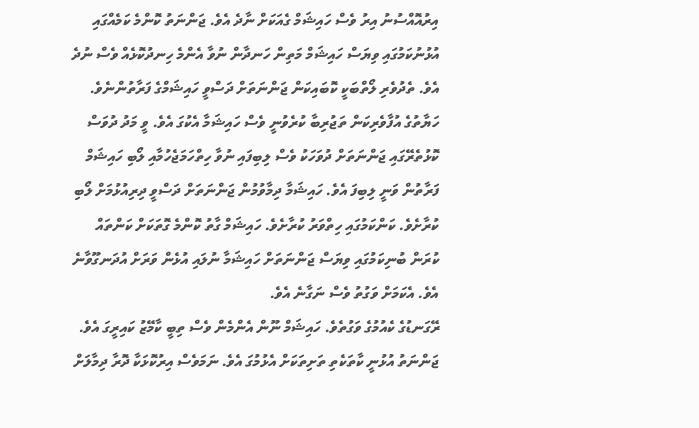އިރުއޮއްސުނު އިރު ވެސް ހައިޝަމް ގެއަކަށް ނާދެ އެވެ. ޖަންނަތު ކޮންމެ ކަމެއްގައި އުޅުނުކަމުގައި ވިޔަސް ހައިޝަމް މަތިން ހަނދާން ނުވާ އެންމެ ހިނދުކޮޅެއް ވެސް ނުދެ އެވެ. ތެދުވެރި ލޯތްބަކީ ކޮބައިކަން ޖަންނަތަށް ދަސްވީ ހައިޝަމްގެ ފަރާތުންނެވެ. ހަޔާތުގެ އުފާވެރިކަން ތަޖުރިބާ ކުރެވުނީ ވެސް ހައިޝަމާ އެކުގަ އެވެ. ވީ މަދު ދުވަސް ކޮޅުތެރޭގައި ޖަންނަތަށް ދުވަހަކު ވެސް ލިބިފައި ނުވާ ހިތްހަމަޖެހުމާއި ލޯބި ހައިޝަމް ފަރާތުން ވަނީ ލިބިފަ އެވެ. ހައިޝަމާ ދިމާވުމުން ޖަންނަތަށް ދަސްވީ ދިރިއުޅުމަށް ލޯބި ކުރާށެވެ. ކަންކަމުގައި ހިތްވަރު ކުރާށެވެ. ހައިޝަމް ގާތު ކޮންމެ ގޮތަކަށް ކަންތައް ކުރަން ބުނިކަމުގައި ވިޔަސް ޖަންނަތަށް ހައިޝަމާ ނުލައި އުޅެން ވަރަށް އުދަނގޫވާނެ އެވެ. އެކަމަށް ވަގުތު ވެސް ނަގާނެ އެވެ.
ރޭގަނޑުގެ ކެއުމުގެ ވަގުތެވެ. ހައިޝަމް ނޫން އެންމެން ވެސް ތިބީ ކާމޭޒު ކައިރީގަ އެވެ. ޖަންނަތު އުޅުނީ ކާތަކެތި ތަށިތަކަށް އެޅުމުގަ އެވެ. ނަމަވެސް އިރުކޮޅަކާ ދޮރާ ދިމާލަށް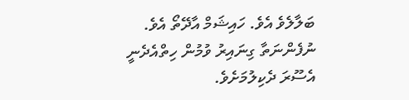ބަލާލެވެ އެވެ. ހައިޝަމް އާދޭތޯ އެވެ. ނުފެންނަތާ ގިނައިރު ވުމުން ހިތްއެދެނީ އެސޫރަ ދެކިލުމަށެވެ.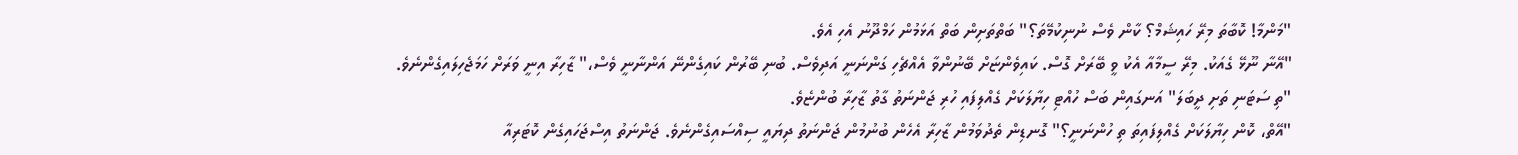"މަންމާ! ކޮބާތަ މިރޭ ހައިޝަމް؟ ކާން ވެސް ނުނިކުމޭތަ؟" ބަތްތަށިން ބަތް އަޅަމުން ހަމްދޫނު އެހި އެވެ.
"އޭނާ ނޫޅޭ ގެއަކު. މިރޭ ސީމާއާ އެކު ވީ ބޭރަށް ގޮސް. ކައިވެންޏަށް ބޭނުންވާ އެއްޗެހި ގަންނަނީ އަދިވެސް. ބުނި ބޭރުން ކައިގެންނޭ އަންނާނީ ވެސް،" ޒާހިރާ އިނީ ވަރަށް ހަމަޖެހިލައިގެންނެވެ.
"ތި ސަޓަނި ތަށި ދީބަލަ" އަނގައިން ބަސް ހުއްޓި ހިޔާލަކަށް ގެއްލިފައި ހުރި ޖަންނަތު ގާތު ޒާހިރާ ބުންޏެވެ.
"އޭތް، ކޮން ހިޔާލަކަށް ގެއްލިފައިތަ ތި ހުންނަނީ؟" ގޮނޑިން ތެދުވަމުން ޒާހިރާ އެހެން ބުނުމުން ޖަންނަތު ދިޔައީ ސިއްސައިގެންނެވެ. ޖަންނަތު އިސްޖަހައިގެން ކޮޓަރިއާ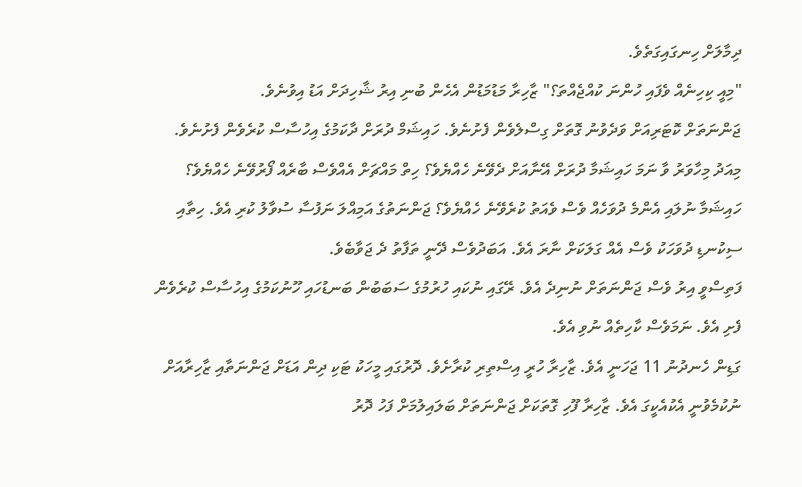ދިމާލަށް ހިނގައިގަތެވެ.
"މިއީ ކިހިނެއް ވެފައި ހުންނަ ކުއްޖެއްތަ؟" ޒާހިރާ މަޑުމަޑުން އެހެން ބުނި އިރު ޝާހިދަށް އަޑު އިވުނެވެ.
ޖަންނަތަށް ކޮޓަރިއަށް ވަދެވުނު ގޮތަށް ގިސްލެވެން ފެށުނެވެ. ހައިޝަމް ދުރަށް ދާކަމުގެ އިހުސާސް ކުރެވެން ފެށުނެވެ. މިއަދު މިހާވަރު ވާ ނަމަ ހައިޝަމާ ދުރަށް އޭނާއަށް ދެވޭނެ ހެއްޔެވެ؟ ހިތް މައްޗަށް އެއްވެސް ބާރެއް ފޯރުވޭނެ ހެއްޔެވެ؟ ހައިޝަމާ ނުލައި އެންމެ ދުވަހެއް ވެސް ވެއަތު ކުރެވޭނެ ހެއްޔެވެ؟ ޖަންނަތުގެ އަމިއްލަ ނަފުސާ ސުވާލު ކުރި އެވެ. ހިތާއި ސިކުނޑި ދުވަހަކު ވެސް އެއް ގަލަކަށް ނާރަ އެވެ. އަބަދުވެސް ދޭނީ ތަފާތު ދެ ޖަވާބެވެ.
ފަތިސްވީ އިރު ވެސް ޖަންނަތަށް ނުނިދެ އެވެ. ރޭގައި ނުކައި ހުރުމުގެ ސަބަބުން ބަނޑުހައި ހޫނުކަމުގެ އިހުސާސް ކުރެވެން ފެށި އެވެ. ނަމަވެސް ކާހިތެއް ނުވި އެވެ.
ގަޑިން ހެނދުނު 11 ޖަހަނީ އެވެ. ޒާހިރާ ހުރީ އިސްތިރި ކުރާށެވެ. ދޮރުގައި މީހަކު ޓަކި ދިން އަޑަށް ޖަންނަތާއި ޒާހިރާއަށް ނުކުމެވުނީ އެކުއެކީގަ އެވެ. ޒާހިރާ ފޫހި ގޮތަކަށް ޖަންނަތަށް ބަލައިލުމަށް ފަހު ދޮރު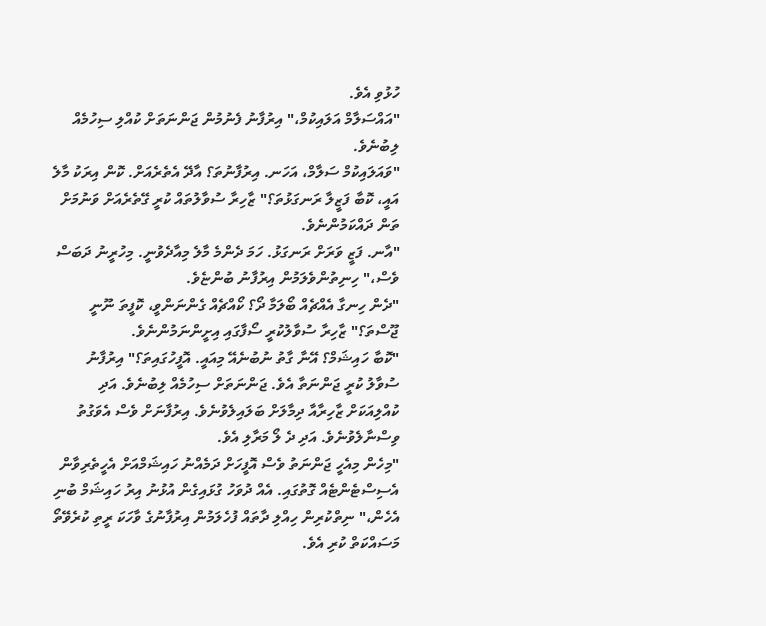ހުޅުވި އެވެ.
"އައްސަލާމް އަލައިކުމް،" އިރުފާނު ފެނުމުން ޖަންނަތަށް ކުއްލި ސިހުމެއް ލިބުނެވެ.
"ވައަލައިކުމް ސަލާމް، އަހަނ. އިރުފާނުތަ؟ އާދޭ އެތެރެއަށް. ކޮން އިރަކު މާލެ އައީ، ކޮބާ ފަޒީލާ ރަނގަޅުތަ؟" ޒާހިރާ ސުވާލުތައް ކުރީ ގޭތެރެއަށް ވަނުމަށް ތަން ދައްކަމުންނެވެ.
"އާނ. ފަޒީ ވަރަށް ރަނގަޅު. ހަމަ ދެންމެ މާލެ މިއާދެވުނީ. މިހުރީނު ދަބަސް ވެސް،" ހިނިތުންވެލަމުން އިރުފާނު ބުންޏެވެ.
"ދެން ހިނގާ އެއްޗެއް ބޯލަމާ ދޯ؟ ކޯއްޗެއް ގެންނަންވީ، ކޮފީތަ ނޫނީ ޖޫސްތަ؟" ޒާހިރާ ސުވާލުކުރީ ސޯފާގައި އިށީންނަމުންނެވެ.
"ކޮބާ ހައިޝަމް؟ އޭނާ ގާތު ނުބުނެއޭ މިއައީ. އޮފީހުގައިތަ؟" އިރުފާނު ސުވާލު ކުރީ ޖަންނަތާ އެވެ. ޖަންނަތަށް ސިހުމެއް ލިބުނެވެ. އަދި ކުއްލިއަކަށް ޒާހިރާއާ ދިމާލަށް ބަލައިލެވުނެވެ. އިރުފާނަށް ވެސް އެވަގުތު ވިސްނާލެވުނެވެ. އަދި ދެ ލޯ މަރާލި އެވެ.
"މިހެން މިއެހީ ޖަންނަތު ވެސް އޮފީހަށް ދަމެއްނު ހައިޝަމްއަށް އެހީތެރިވާން އެސިސްޓެންޓެއް ގޮތުގައި. އެއް ދުވަހު ގުޅައިގެން އުޅުނު އިރު ހައިޝަމް ބުނި އެހެން،" ނިތްކުރިން ހިއްލި ދާތައް ފުހެލަމުން އިރުފާނުގެ ވާހަކަ ރީތި ކުރެވޭތޯ މަސައްކަތް ކުރި އެވެ.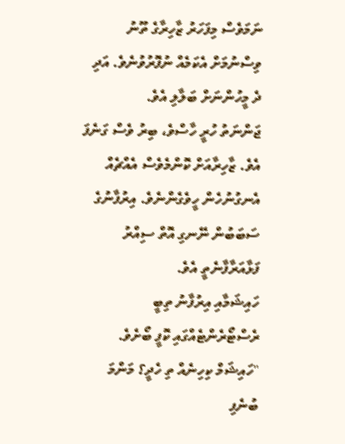ނަމަވެސް މިފަހަރު ޒާހިރާގެ ތޫނު ވިސްނުމަށް އެކަމެއް ނުފޮރުވުނެވެ. އަދި ދެ މީހުންނަށް ބަލާލި އެވެ.
ޖަންނަތު ހުރީ ހާސްވެ، ބިރު ވެސް ގަނެފަ އެވެ. ޒާހިރާއަށް ކޮންމެވެސް އެއްޗެއް އެނގުނުހެން ހީވެގެންނެވެ. އިރުފާނުގެ ސަބަބުން ނޭނގި އޮތް ސިއްރު ފަޅާއަރާފާނެތީ އެވެ.
ހައިޝަމާއި އިރުފާނު ތިބީ ރެސްޓޯރެންޓެއްގައި ކޮފީ ބޯށެވެ.
"ހައިޝަމް ކިހިނެއް ތި ހެދީ؟ މަންމަ ބުނެފި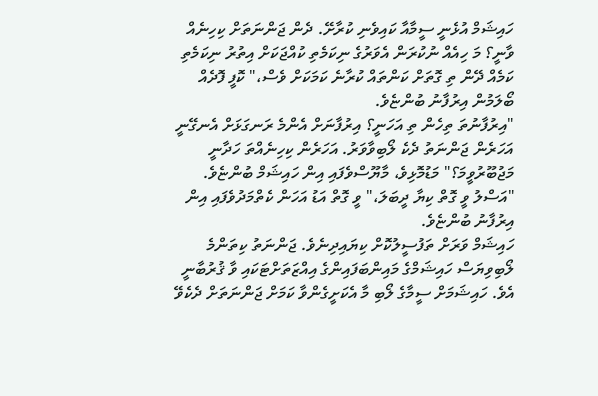ހައިޝަމް އުޅެނީ ސީމާއާ ކައިވެނި ކުރާށޭ. ދެން ޖަންނަތަށް ކިހިނެއް ވާނީ؟ މަ ހިއެއް ނުކުރަން އެވަރުގެ ނިކަމެތި ކުއްޖަކަށް އިތުރު ނިކަމެތި ކަމެއް ދޭން ތި ގޮތަށް ކަންތައް ކުރާނެ ކަމަކަށް ވެސް،" ކޮފީ ފޮދެއް ބޯލަމުން އިރުފާނު ބުންޏެވެ.
"އިރުފާނުތަ ތިހެން ތި އަހަނީ؟ އިރުފާނަށް އެންމެ ރަނގަޅަށް އެނގޭނީ އަހަރެން ޖަންނަތު ދެކެ ލޯބިވާވަރު. އަހަރެން ކިހިނެއްތަ ހަދާނީ މަޖުބޫރުވީމަ؟" މަޑުމޮޅިވެ، މާޔޫސްވެފައި އިން ހައިޝަމް ބުންޏެވެ.
"އަސްލު ވީ ގޮތް ކިޔާ ދީބަލަ،" ވީ ގޮތް އަޑު އަހަން ކެތްމަދުވެފައި އިން އިރުފާނު ބުންޏެވެ.
ހައިޝަމް ވަރަށް ތަފުސީލުކޮށް ކިޔައިދިނެވެ. ޖަންނަތު ކިތަންމެ ލޯބިވިޔަސް ހައިޝަމްގެ މައިންބަފައިންގެ އިއްޒަތަށްޓަކައި ވާ ޤުރުބާނީ އެވެ. ހައިޝަމަށް ސީމާގެ ލޯބި މާ އެކަށީގެންވާ ކަމަށް ޖަންނަތަށް ދެކެވޭ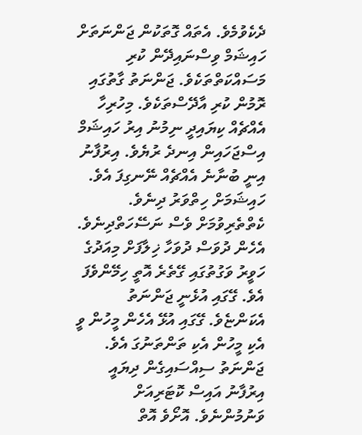ދެކެވުމެވެ. އެތައް ގޮތަކުން ޖަންނަތަށް ހައިޝަމް ވިސްނައިދޭން ކުރި މަސައްކަތްތަކެވެ. ޖަންނަތު ގާތުގައި ރޮމުން ކުރި އާދޭސްތަކެވެ. މިހުރިހާ އެއްޗެއް ކިޔައިދީ ނިމުނު އިރު ހައިޝަމް އިސްޖަހައިން އިނދެ ރުޔެވެ. އިރުފާނު އިނީ ބުނާނެ އެއްޗެއް ނޭނގިފަ އެވެ. ހައިޝަމަށް ހިތްވަރު ދިނެވެ. ކެތްތެރިވުމަށް ވެސް ނަސޭހަތްދިނެވެ.
އެހެން ދުވަސް ދުވަހާ ޚިލާފަށް މިއަދުގެ ހަވީރު ވަގުތުގައި ގޭތެރެ އޮތީ ހިމޭންވެފަ އެވެ. ގޭގައި އުޅެނީ ޖަންނަތު އެކަންޏެވެ. ގޭގައި އުޅޭ އެހެން މީހުން ވީ އެކި މީހުން އެކި ތަންތަނުގަ އެވެ.
ޖަންނަތު ސިއްސައިގެން ދިޔައީ އިރުފާނު އައިސް ކޮޓަރިއަށް ވަނުމުންނެވެ. އޮށޯވެ އޮތް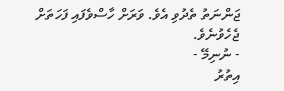ޖަންނަތު ތެދުވި އެވެ. ވަރަށް ހާސްވެފައި ފަހަތަށް ޖެހެވުނެވެ.
- ނުނިމޭ -
އިތުރު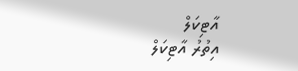އާޓިކަލް
އިތުރު އާޓިކަލް